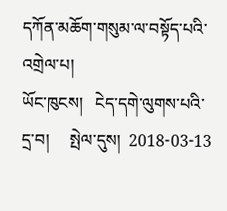དཀོན་མཆོག་གསུམ་ལ་བསྟོད་པའི་འགྲེལ་པ།
ཡོང་ཁུངས།   ངེད་དགེ་ལུགས་པའི་དྲ་བ།     སྤེལ་དུས།  2018-03-13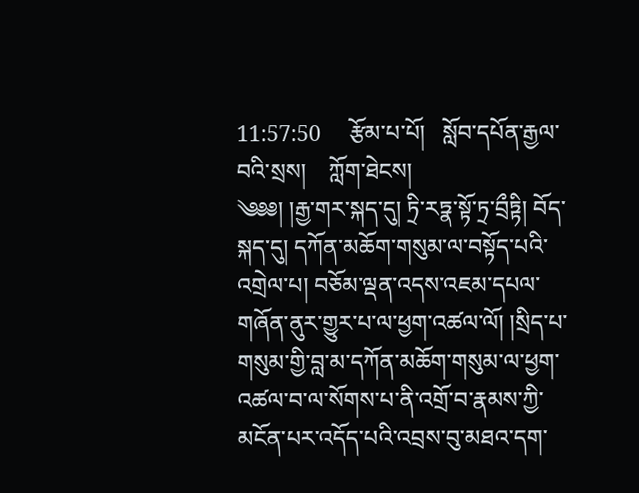11:57:50     རྩོམ་པ་པོ།   སློབ་དཔོན་རྒྱལ་བའི་སྲས།    ཀློག་ཐེངས།
༄༅༅། །རྒྱ་གར་སྐད་དུ། ཏྲི་རཏྣ་སྟོ་ཏྲ་བྲྀཏྟི། བོད་སྐད་དུ། དཀོན་མཆོག་གསུམ་ལ་བསྟོད་པའི་འགྲེལ་པ། བཅོམ་ལྡན་འདས་འཇམ་དཔལ་གཞོན་ནུར་གྱུར་པ་ལ་ཕྱག་འཚལ་ལོ། །སྲིད་པ་གསུམ་གྱི་བླ་མ་དཀོན་མཆོག་གསུམ་ལ་ཕྱག་འཚལ་བ་ལ་སོགས་པ་ནི་འགྲོ་བ་རྣམས་ཀྱི་མངོན་པར་འདོད་པའི་འབྲས་བུ་མཐའ་དག་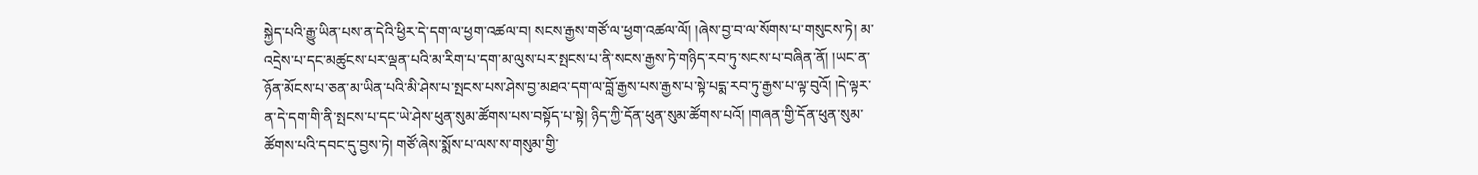སྐྱེད་པའི་རྒྱུ་ཡིན་པས་ན་དེའི་ཕྱིར་དེ་དག་ལ་ཕྱག་འཚལ་བ། སངས་རྒྱས་གཙོ་ལ་ཕྱག་འཚལ་ལོ། །ཞེས་བྱ་བ་ལ་སོགས་པ་གསུངས་ཏེ། མ་འདྲེས་པ་དང་མཚུངས་པར་ལྡན་པའི་མ་རིག་པ་དག་མ་ལུས་པར་སྤངས་པ་ནི་སངས་རྒྱས་ཏེ་གཉིད་རབ་ཏུ་སངས་པ་བཞིན་ནོ། །ཡང་ན་ཉོན་མོངས་པ་ཅན་མ་ཡིན་པའི་མི་ཤེས་པ་སྤངས་པས་ཤེས་བྱ་མཐའ་དག་ལ་བློ་རྒྱས་པས་རྒྱས་པ་སྟེ་པདྨ་རབ་ཏུ་རྒྱས་པ་ལྟ་བུའོ། །དེ་ལྟར་ན་དེ་དག་གི་ནི་སྤངས་པ་དང་ཡེ་ཤེས་ཕུན་སུམ་ཚོགས་པས་བསྟོད་པ་སྟེ། ཉིད་ཀྱི་དོན་ཕུན་སུམ་ཚོགས་པའོ། །གཞན་གྱི་དོན་ཕུན་སུམ་ཚོགས་པའི་དབང་དུ་བྱས་ཏེ། གཙོ་ཞེས་སྨོས་པ་ལས་ས་གསུམ་གྱི་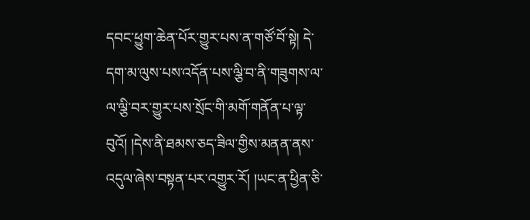དབང་ཕྱུག་ཆེན་པོར་གྱུར་པས་ན་གཙོ་བོ་སྟེ། དེ་དག་མ་ལུས་པས་འདོན་པས་ལྕི་བ་ནི་གཟུགས་ལ་ལ་ལྕི་བར་གྱུར་པས་སྲོང་གི་མགོ་གནོན་པ་ལྟ་བུའོ། །དེས་ནི་ཐམས་ཅད་ཟིལ་གྱིས་མནན་ནས་འདུལ་ཞེས་བསྟན་པར་འགྱུར་རོ། །ཡང་ན་ཕྱིན་ཅི་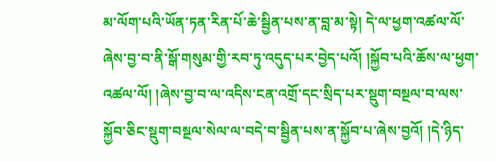མ་ལོག་པའི་ཡོན་ཏན་རིན་པོ་ཆེ་སྦྱིན་པས་ན་བླ་མ་སྟེ། དེ་ལ་ཕྱག་འཚལ་ལོ་ཞེས་བྱ་བ་ནི་སྒོ་གསུམ་གྱི་རབ་ཏུ་འདུད་པར་བྱེད་པའོ། །སྐྱོབ་པའི་ཆོས་ལ་ཕྱག་འཚལ་ལོ། །ཞེས་བྱ་བ་ལ་འདིས་ངན་འགྲོ་དང་སྲིད་པར་སྡུག་བསྔལ་བ་ལས་སྐྱོབ་ཅིང་སྡུག་བསྔལ་སེལ་ལ་བདེ་བ་སྦྱིན་པས་ན་སྐྱོབ་པ་ཞེས་བྱའོ། །དེ་ཉིད་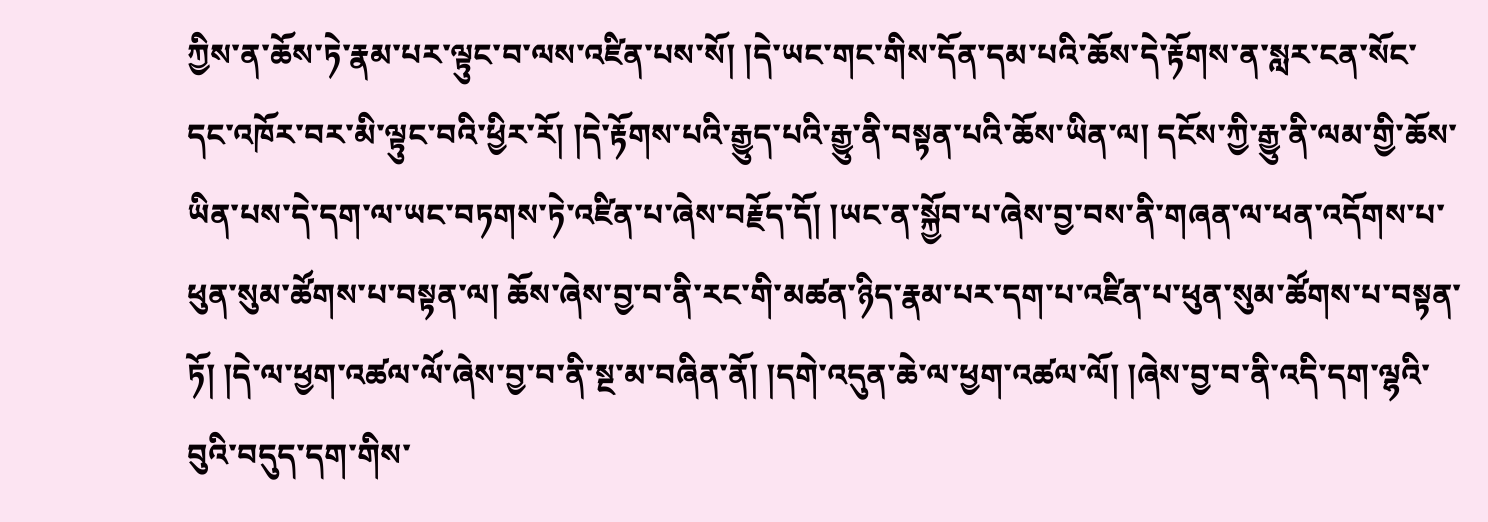ཀྱིས་ན་ཆོས་ཏེ་རྣམ་པར་ལྟུང་བ་ལས་འཛིན་པས་སོ། །དེ་ཡང་གང་གིས་དོན་དམ་པའི་ཆོས་དེ་རྟོགས་ན་སླར་ངན་སོང་དང་འཁོར་བར་མི་ལྟུང་བའི་ཕྱིར་རོ། །དེ་རྟོགས་པའི་རྒྱུད་པའི་རྒྱུ་ནི་བསྟན་པའི་ཆོས་ཡིན་ལ། དངོས་ཀྱི་རྒྱུ་ནི་ལམ་གྱི་ཆོས་ཡིན་པས་དེ་དག་ལ་ཡང་བཏགས་ཏེ་འཛིན་པ་ཞེས་བརྗོད་དོ། །ཡང་ན་སྐྱོབ་པ་ཞེས་བྱ་བས་ནི་གཞན་ལ་ཕན་འདོགས་པ་ཕུན་སུམ་ཚོགས་པ་བསྟན་ལ། ཆོས་ཞེས་བྱ་བ་ནི་རང་གི་མཚན་ཉིད་རྣམ་པར་དག་པ་འཛིན་པ་ཕུན་སུམ་ཚོགས་པ་བསྟན་ཏོ། །དེ་ལ་ཕྱག་འཚལ་ལོ་ཞེས་བྱ་བ་ནི་སྔ་མ་བཞིན་ནོ། །དགེ་འདུན་ཆེ་ལ་ཕྱག་འཚལ་ལོ། །ཞེས་བྱ་བ་ནི་འདི་དག་ལྷའི་བུའི་བདུད་དག་གིས་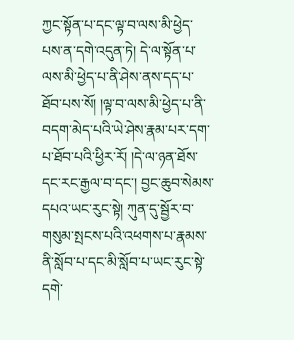ཀྱང་སྟོན་པ་དང་ལྟ་བ་ལས་མི་ཕྱེད་པས་ན་དགེ་འདུན་ཏེ། དེ་ལ་སྟོན་པ་ལས་མི་ཕྱེད་པ་ནི་ཤེས་ནས་དད་པ་ཐོབ་པས་སོ། །ལྟ་བ་ལས་མི་ཕྱེད་པ་ནི་བདག་མེད་པའི་ཡེ་ཤེས་རྣམ་པར་དག་པ་ཐོབ་པའི་ཕྱིར་རོ། །དེ་ལ་ཉན་ཐོས་དང་རང་རྒྱལ་བ་དང་། བྱང་ཆུབ་སེམས་དཔའ་ཡང་རུང་སྟེ། ཀུན་དུ་སྦྱོར་བ་གསུམ་སྤངས་པའི་འཕགས་པ་རྣམས་ནི་སློབ་པ་དང་མི་སློབ་པ་ཡང་རུང་སྟེ་དགེ་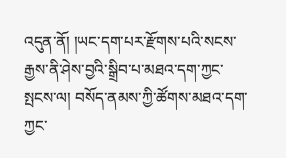འདུན་ནོ། །ཡང་དག་པར་རྫོགས་པའི་སངས་རྒྱས་ནི་ཤེས་བྱའི་སྒྲིབ་པ་མཐའ་དག་ཀྱང་སྤངས་ལ། བསོད་ནམས་ཀྱི་ཚོགས་མཐའ་དག་ཀྱང་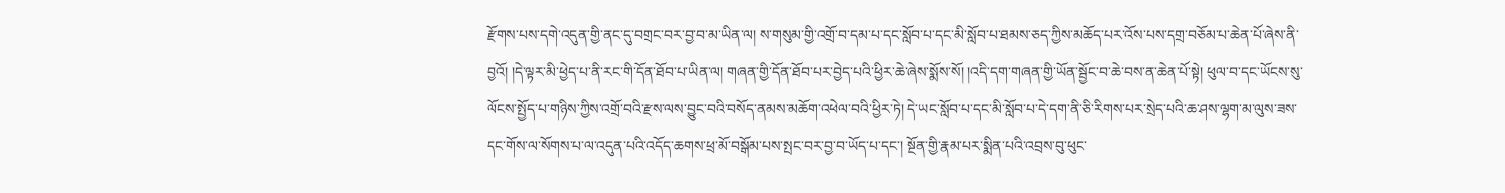རྫོགས་པས་དགེ་འདུན་གྱི་ནང་དུ་བགྲང་བར་བྱ་བ་མ་ཡིན་ལ། ས་གསུམ་གྱི་འགྲོ་བ་དམ་པ་དང་སློབ་པ་དང་མི་སློབ་པ་ཐམས་ཅད་ཀྱིས་མཆོད་པར་འོས་པས་དགྲ་བཅོམ་པ་ཆེན་པོ་ཞེས་ནི་བྱའོ། །དེ་ལྟར་མི་ཕྱེད་པ་ནི་རང་གི་དོན་ཐོབ་པ་ཡིན་ལ། གཞན་གྱི་དོན་ཐོབ་པར་བྱེད་པའི་ཕྱིར་ཆེ་ཞེས་སྨོས་སོ། །འདི་དག་གཞན་གྱི་ཡོན་སྦྱོང་བ་ཆེ་བས་ན་ཆེན་པོ་སྟེ། ཕུལ་བ་དང་ཡོངས་སུ་ལོངས་སྤྱོད་པ་གཉིས་ཀྱིས་འགྲོ་བའི་རྫས་ལས་བྱུང་བའི་བསོད་ནམས་མཆོག་འཕེལ་བའི་ཕྱིར་ཏེ། དེ་ཡང་སློབ་པ་དང་མི་སློབ་པ་དེ་དག་ནི་ཅི་རིགས་པར་སྲེད་པའི་ཆ་ཤས་ལྷག་མ་ལུས་ཟས་དང་གོས་ལ་སོགས་པ་ལ་འདུན་པའི་འདོད་ཆགས་ཕྲ་མོ་བསྒོམ་པས་སྤང་བར་བྱ་བ་ཡོད་པ་དང་། སྔོན་གྱི་རྣམ་པར་སྨིན་པའི་འབྲས་བུ་ཕུང་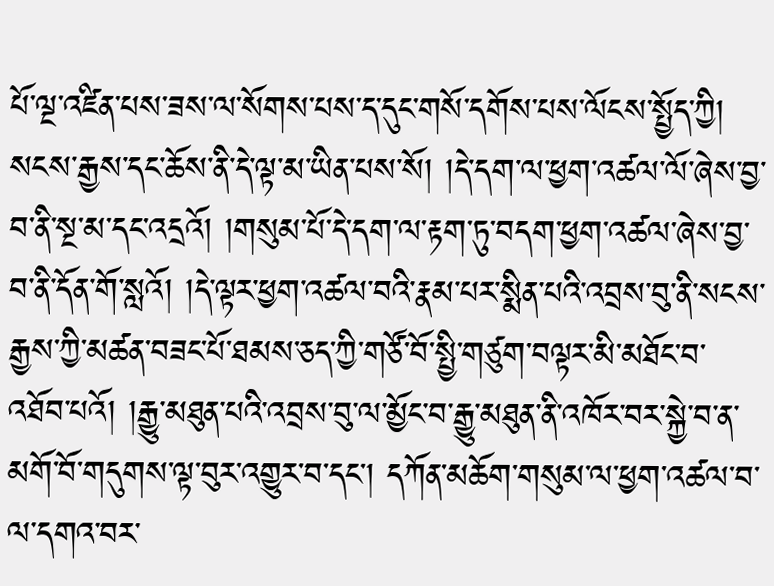པོ་ལྔ་འཛིན་པས་ཟས་ལ་སོགས་པས་ད་དུང་གསོ་དགོས་པས་ལོངས་སྤྱོད་ཀྱི། སངས་རྒྱས་དང་ཆོས་ནི་དེ་ལྟ་མ་ཡིན་པས་སོ། །དེ་དག་ལ་ཕྱག་འཚལ་ལོ་ཞེས་བྱ་བ་ནི་སྔ་མ་དང་འདྲའོ། །གསུམ་པོ་དེ་དག་ལ་རྟག་ཏུ་བདག་ཕྱག་འཚལ་ཞེས་བྱ་བ་ནི་དོན་གོ་སླའོ། །དེ་ལྟར་ཕྱག་འཚལ་བའི་རྣམ་པར་སྨིན་པའི་འབྲས་བུ་ནི་སངས་རྒྱས་ཀྱི་མཚན་བཟང་པོ་ཐམས་ཅད་ཀྱི་གཙོ་བོ་སྤྱི་གཙུག་བལྟར་མི་མཐོང་བ་འཐོབ་པའོ། །རྒྱུ་མཐུན་པའི་འབྲས་བུ་ལ་མྱོང་བ་རྒྱུ་མཐུན་ནི་འཁོར་བར་སྐྱེ་བ་ན་མགོ་བོ་གདུགས་ལྟ་བུར་འགྱུར་བ་དང་། དཀོན་མཆོག་གསུམ་ལ་ཕྱག་འཚལ་བ་ལ་དགའ་བར་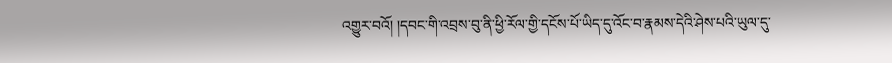འགྱུར་བའོ། །དབང་གི་འབྲས་བུ་ནི་ཕྱི་རོལ་གྱི་དངོས་པོ་ཡིད་དུ་འོང་བ་རྣམས་དེའི་ཤེས་པའི་ཡུལ་དུ་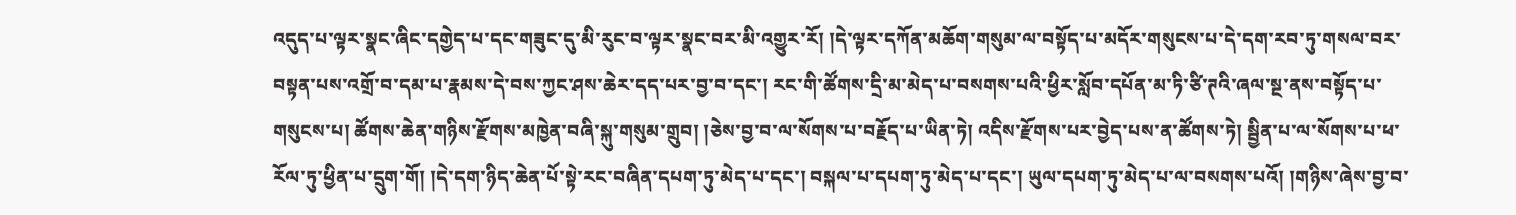འདུད་པ་ལྟར་སྣང་ཞིང་དགྱེད་པ་དང་གཟུང་དུ་མི་རུང་བ་ལྟར་སྣང་བར་མི་འགྱུར་རོ། །དེ་ལྟར་དཀོན་མཆོག་གསུམ་ལ་བསྟོད་པ་མདོར་གསུངས་པ་དེ་དག་རབ་ཏུ་གསལ་བར་བསྟན་པས་འགྲོ་བ་དམ་པ་རྣམས་དེ་བས་ཀྱང་ཤས་ཆེར་དད་པར་བྱ་བ་དང་། རང་གི་ཚོགས་དྲི་མ་མེད་པ་བསགས་པའི་ཕྱིར་སློབ་དཔོན་མ་ཏི་ཙི་ཊའི་ཞལ་སྔ་ནས་བསྟོད་པ་གསུངས་པ། ཚོགས་ཆེན་གཉིས་རྫོགས་མཁྱེན་བཞི་སྐུ་གསུམ་གྲུབ། །ཅེས་བྱ་བ་ལ་སོགས་པ་བརྗོད་པ་ཡིན་ཏེ། འདིས་རྫོགས་པར་བྱེད་པས་ན་ཚོགས་ཏེ། སྦྱིན་པ་ལ་སོགས་པ་ཕ་རོལ་ཏུ་ཕྱིན་པ་དྲུག་གོ། །དེ་དག་ཉིད་ཆེན་པོ་སྟེ་རང་བཞིན་དཔག་ཏུ་མེད་པ་དང་། བསྐལ་པ་དཔག་ཏུ་མེད་པ་དང་། ཡུལ་དཔག་ཏུ་མེད་པ་ལ་བསགས་པའོ། །གཉིས་ཞེས་བྱ་བ་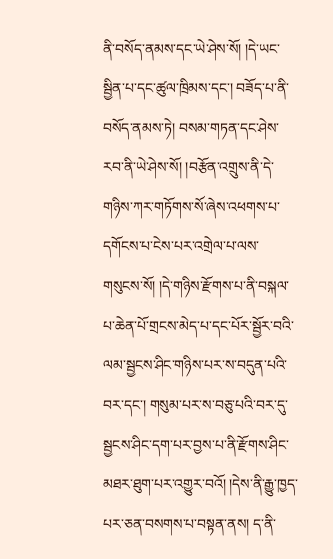ནི་བསོད་ནམས་དང་ཡེ་ཤེས་སོ། །དེ་ཡང་སྦྱིན་པ་དང་ཚུལ་ཁྲིམས་དང་། བཟོད་པ་ནི་བསོད་ནམས་ཏེ། བསམ་གཏན་དང་ཤེས་རབ་ནི་ཡེ་ཤེས་སོ། །བརྩོན་འགྲུས་ནི་དེ་གཉིས་ཀར་གཏོགས་སོ་ཞེས་འཕགས་པ་དགོངས་པ་ངེས་པར་འགྲེལ་པ་ལས་གསུངས་སོ། །དེ་གཉིས་རྫོགས་པ་ནི་བསྐལ་པ་ཆེན་པོ་གྲངས་མེད་པ་དང་པོར་སྦྱོར་བའི་ལམ་སྦྱངས་ཤིང་གཉིས་པར་ས་བདུན་པའི་བར་དང་། གསུམ་པར་ས་བཅུ་པའི་བར་དུ་སྦྱངས་ཤིང་དག་པར་བྱས་པ་ནི་རྫོགས་ཤིང་མཐར་ཐུག་པར་འགྱུར་བའོ། །དེས་ནི་རྒྱུ་ཁྱད་པར་ཅན་བསགས་པ་བསྟན་ནས། ད་ནི་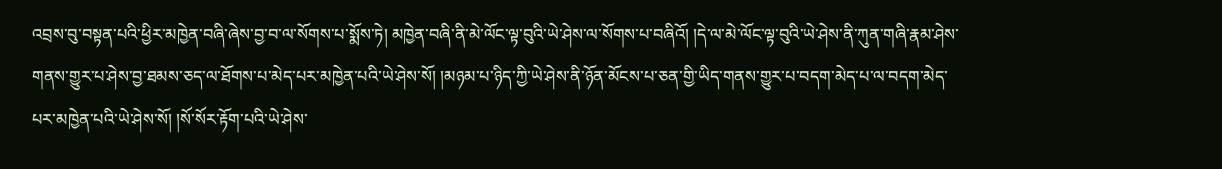འབྲས་བུ་བསྟན་པའི་ཕྱིར་མཁྱེན་བཞི་ཞེས་བྱ་བ་ལ་སོགས་པ་སྨོས་ཏེ། མཁྱེན་བཞི་ནི་མེ་ལོང་ལྟ་བུའི་ཡེ་ཤེས་ལ་སོགས་པ་བཞིའོ། །དེ་ལ་མེ་ལོང་ལྟ་བུའི་ཡེ་ཤེས་ནི་ཀུན་གཞི་རྣམ་ཤེས་གནས་གྱུར་པ་ཤེས་བྱ་ཐམས་ཅད་ལ་ཐོགས་པ་མེད་པར་མཁྱེན་པའི་ཡེ་ཤེས་སོ། །མཉམ་པ་ཉིད་ཀྱི་ཡེ་ཤེས་ནི་ཉོན་མོངས་པ་ཅན་གྱི་ཡིད་གནས་གྱུར་པ་བདག་མེད་པ་ལ་བདག་མེད་པར་མཁྱེན་པའི་ཡེ་ཤེས་སོ། །སོ་སོར་རྟོག་པའི་ཡེ་ཤེས་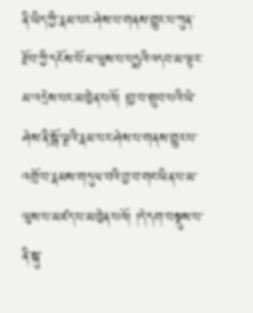ནི་ཡིད་ཀྱི་རྣམ་པར་ཤེས་པ་གནས་གྱུར་པ་ཀུན་རྫོབ་ཀྱི་དངོས་པོ་མ་ལུས་པ་པདྨའི་འདབ་མ་ལྟར་མ་འདྲེས་པར་མཁྱེན་པའོ། །བྱ་བ་གྲུབ་པའི་ཡེ་ཤེས་ནི་སྒོ་ལྔའི་རྣམ་པར་ཤེས་པ་གནས་གྱུར་པ་འགྲོ་བ་རྣམས་གདུལ་བའི་བྱ་བ་གང་ཡིན་པ་མ་ལུས་པ་མཛད་པ་མཁྱེན་པའོ། །དེ་དག་བསྡུས་པ་ནི་སྐུ་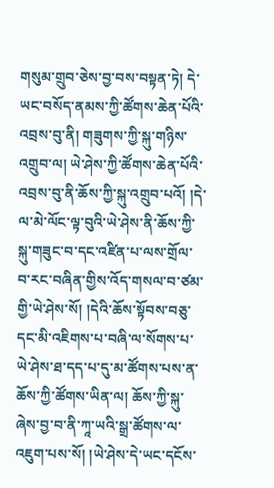གསུམ་གྲུབ་ཅེས་བྱ་བས་བསྟན་ཏེ། དེ་ཡང་བསོད་ནམས་ཀྱི་ཚོགས་ཆེན་པོའི་འབྲས་བུ་ནི། གཟུགས་ཀྱི་སྐུ་གཉིས་འགྲུབ་ལ། ཡེ་ཤེས་ཀྱི་ཚོགས་ཆེན་པོའི་འབྲས་བུ་ནི་ཆོས་ཀྱི་སྐུ་འགྲུབ་པའོ། །དེ་ལ་མེ་ལོང་ལྟ་བུའི་ཡེ་ཤེས་ནི་ཆོས་ཀྱི་སྐུ་གཟུང་བ་དང་འཛིན་པ་ལས་གྲོལ་བ་རང་བཞིན་གྱིས་འོད་གསལ་བ་ཙམ་གྱི་ཡེ་ཤེས་སོ། །དེའི་ཆོས་སྟོབས་བཅུ་དང་མི་འཇིགས་པ་བཞི་ལ་སོགས་པ་ཡེ་ཤེས་ཐ་དད་པ་དུ་མ་ཚོགས་པས་ན་ཆོས་ཀྱི་ཚོགས་ཡིན་ལ། ཆོས་ཀྱི་སྐུ་ཞེས་བྱ་བ་ནི་ཀཱ་ཡའི་སྒྲ་ཚོགས་ལ་འཇུག་པས་སོ། །ཡེ་ཤེས་དེ་ཡང་དངོས་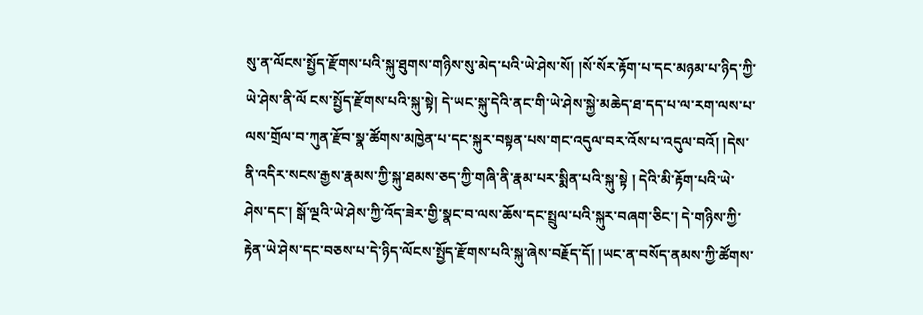སུ་ན་ལོངས་སྤྱོད་རྫོགས་པའི་སྐུ་ཐུགས་གཉིས་སུ་མེད་པའི་ཡེ་ཤེས་སོ། །སོ་སོར་རྟོག་པ་དང་མཉམ་པ་ཉིད་ཀྱི་ཡེ་ཤེས་ནི་ལོ ངས་སྤྱོད་རྫོགས་པའི་སྐུ་སྟེ། དེ་ཡང་སྐུ་དེའི་ནང་གི་ཡེ་ཤེས་སྐྱེ་མཆེད་ཐ་དད་པ་ལ་རག་ལས་པ་ལས་གྲོལ་བ་ཀུན་རྫོབ་སྣ་ཚོགས་མཁྱེན་པ་དང་སྐུར་བསྟན་པས་གང་འདུལ་བར་འོས་པ་འདུལ་བའོ། །དེས་ནི་འདིར་སངས་རྒྱས་རྣམས་ཀྱི་སྐུ་ཐམས་ཅད་ཀྱི་གཞི་ནི་རྣམ་པར་སྨིན་པའི་སྐུ་སྟེ ། དེའི་མི་རྟོག་པའི་ཡེ་ཤེས་དང་། སྒོ་ལྔའི་ཡེ་ཤེས་ཀྱི་འོད་ཟེར་གྱི་སྣང་བ་ལས་ཆོས་དང་སྤྲུལ་པའི་སྐུར་བཞག་ཅིང་། དེ་གཉིས་ཀྱི་རྟེན་ཡེ་ཤེས་དང་བཅས་པ་དེ་ཉིད་ལོངས་སྤྱོད་རྫོགས་པའི་སྐུ་ཞེས་བརྗོད་དོ། །ཡང་ན་བསོད་ནམས་ཀྱི་ཚོགས་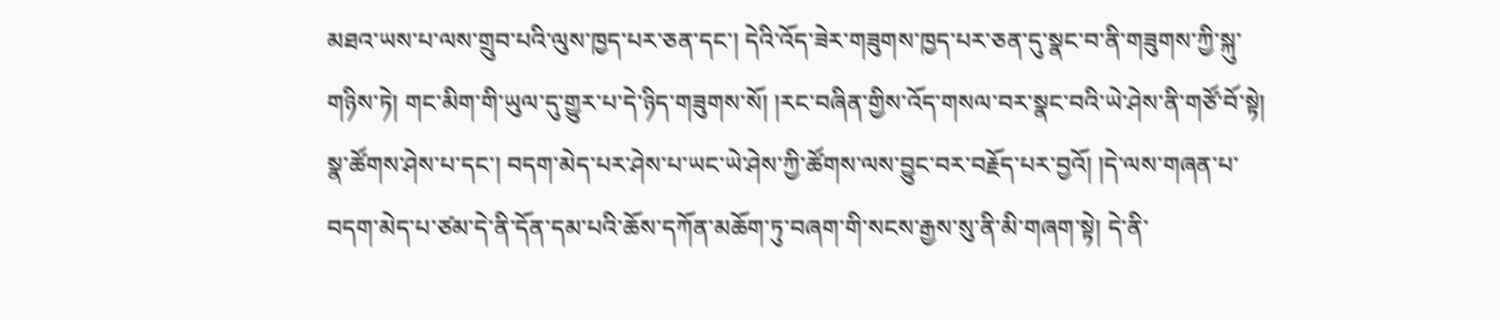མཐའ་ཡས་པ་ལས་གྲུབ་པའི་ལུས་ཁྱད་པར་ཅན་དང་། དེའི་འོད་ཟེར་གཟུགས་ཁྱད་པར་ཅན་དུ་སྣང་བ་ནི་གཟུགས་ཀྱི་སྐུ་གཉིས་ཏེ། གང་མིག་གི་ཡུལ་དུ་གྱུར་པ་དེ་ཉིད་གཟུགས་སོ། །རང་བཞིན་གྱིས་འོད་གསལ་བར་སྣང་བའི་ཡེ་ཤེས་ནི་གཙོ་བོ་སྟེ། སྣ་ཚོགས་ཤེས་པ་དང་། བདག་མེད་པར་ཤེས་པ་ཡང་ཡེ་ཤེས་ཀྱི་ཚོགས་ལས་བྱུང་བར་བརྗོད་པར་བྱའོ། །དེ་ལས་གཞན་པ་བདག་མེད་པ་ཙམ་དེ་ནི་དོན་དམ་པའི་ཆོས་དཀོན་མཆོག་ཏུ་བཞག་གི་སངས་རྒྱས་སུ་ནི་མི་གཞག་སྟེ། དེ་ནི་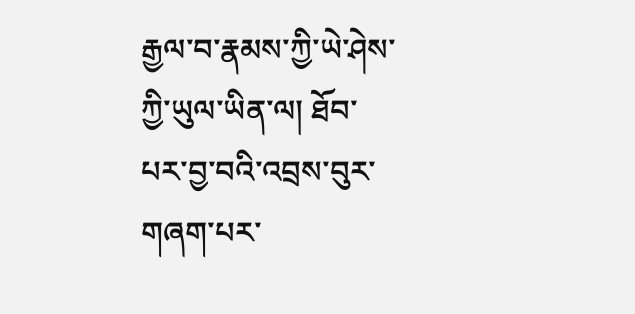རྒྱལ་བ་རྣམས་ཀྱི་ཡེ་ཤེས་ཀྱི་ཡུལ་ཡིན་ལ། ཐོབ་པར་བྱ་བའི་འབྲས་བུར་གཞག་པར་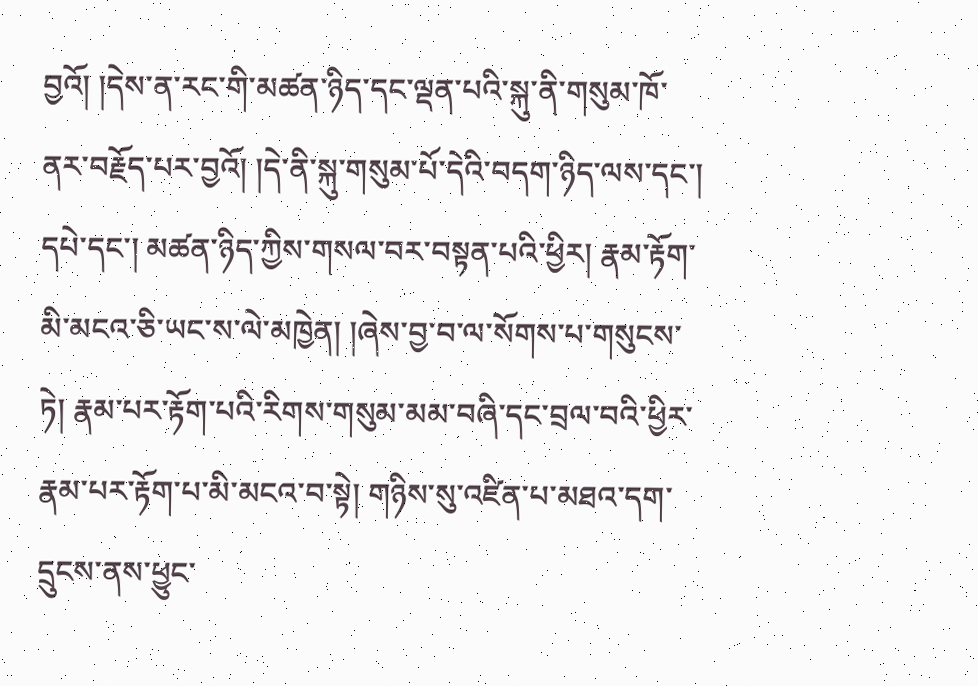བྱའོ། །དེས་ན་རང་གི་མཚན་ཉིད་དང་ལྡན་པའི་སྐུ་ནི་གསུམ་ཁོ་ནར་བརྗོད་པར་བྱའོ། །དེ་ནི་སྐུ་གསུམ་པོ་དེའི་བདག་ཉིད་ལས་དང་། དཔེ་དང་། མཚན་ཉིད་ཀྱིས་གསལ་བར་བསྟན་པའི་ཕྱིར། རྣམ་རྟོག་མི་མངའ་ཅི་ཡང་ས་ལེ་མཁྱེན། །ཞེས་བྱ་བ་ལ་སོགས་པ་གསུངས་ཏེ། རྣམ་པར་རྟོག་པའི་རིགས་གསུམ་མམ་བཞི་དང་བྲལ་བའི་ཕྱིར་རྣམ་པར་རྟོག་པ་མི་མངའ་བ་སྟེ། གཉིས་སུ་འཛིན་པ་མཐའ་དག་དྲུངས་ནས་ཕྱུང་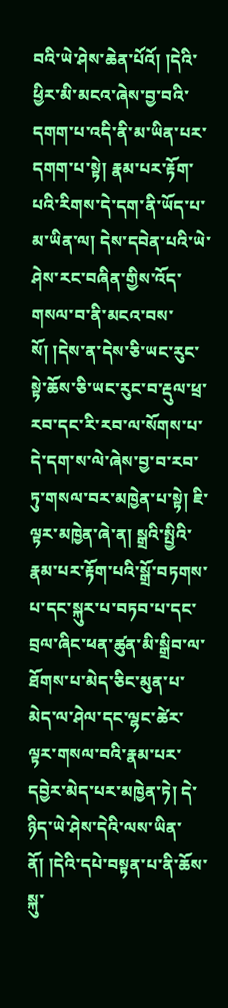བའི་ཡེ་ཤེས་ཆེན་པོའོ། །དེའི་ཕྱིར་མི་མངའ་ཞེས་བྱ་བའི་དགག་པ་འདི་ནི་མ་ཡིན་པར་དགག་པ་སྟེ། རྣམ་པར་རྟོག་པའི་རིགས་དེ་དག་ནི་ཡོད་པ་མ་ཡིན་ལ། དེས་དབེན་པའི་ཡེ་ཤེས་རང་བཞིན་གྱིས་འོད་གསལ་བ་ནི་མངའ་བས་སོ། །དེས་ན་དེས་ཅི་ཡང་རུང་སྟེ་ཆོས་ཅི་ཡང་རུང་བ་རྡུལ་ཕྲ་རབ་དང་རི་རབ་ལ་སོགས་པ་དེ་དག་ས་ལེ་ཞེས་བྱ་བ་རབ་ཏུ་གསལ་བར་མཁྱེན་པ་སྟེ། ཇི་ལྟར་མཁྱེན་ཞེ་ན། སྒྲའི་སྤྱིའི་རྣམ་པར་རྟོག་པའི་སྒྲོ་བཏགས་པ་དང་སྐུར་པ་བཏབ་པ་དང་བྲལ་ཞིང་ཕན་ཚུན་མི་སྒྲིབ་ལ་ཐོགས་པ་མེད་ཅིང་མུན་པ་མེད་ལ་ཤེལ་དང་ལྷང་ཚེར་ལྟར་གསལ་བའི་རྣམ་པར་དབྱེར་མེད་པར་མཁྱེན་ཏེ། དེ་ཉིད་ཡེ་ཤེས་དེའི་ལས་ཡིན་ནོ། །དེའི་དཔེ་བསྟན་པ་ནི་ཆོས་སྐུ་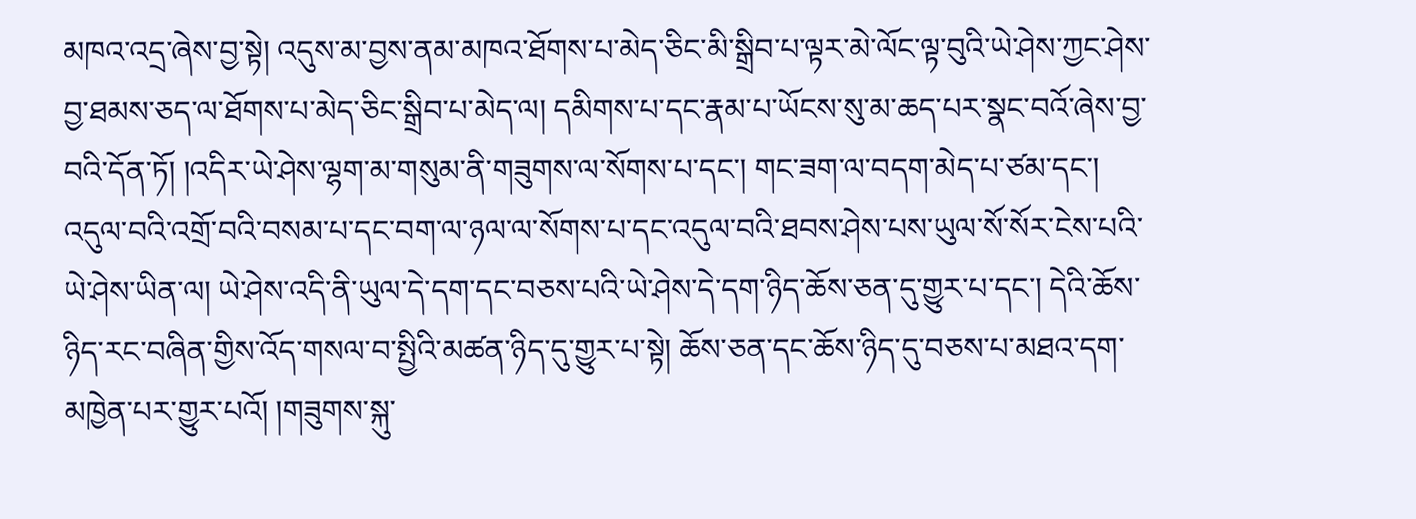མཁའ་འདྲ་ཞེས་བྱ་སྟེ། འདུས་མ་བྱས་ནམ་མཁའ་ཐོགས་པ་མེད་ཅིང་མི་སྒྲིབ་པ་ལྟར་མེ་ལོང་ལྟ་བུའི་ཡེ་ཤེས་ཀྱང་ཤེས་བྱ་ཐམས་ཅད་ལ་ཐོགས་པ་མེད་ཅིང་སྒྲིབ་པ་མེད་ལ། དམིགས་པ་དང་རྣམ་པ་ཡོངས་སུ་མ་ཆད་པར་སྣང་བའོ་ཞེས་བྱ་བའི་དོན་ཏོ། །འདིར་ཡེ་ཤེས་ལྷག་མ་གསུམ་ནི་གཟུགས་ལ་སོགས་པ་དང་། གང་ཟག་ལ་བདག་མེད་པ་ཙམ་དང་། འདུལ་བའི་འགྲོ་བའི་བསམ་པ་དང་བག་ལ་ཉལ་ལ་སོགས་པ་དང་འདུལ་བའི་ཐབས་ཤེས་པས་ཡུལ་སོ་སོར་ངེས་པའི་ཡེ་ཤེས་ཡིན་ལ། ཡེ་ཤེས་འདི་ནི་ཡུལ་དེ་དག་དང་བཅས་པའི་ཡེ་ཤེས་དེ་དག་ཉིད་ཆོས་ཅན་དུ་གྱུར་པ་དང་། དེའི་ཆོས་ཉིད་རང་བཞིན་གྱིས་འོད་གསལ་བ་སྤྱིའི་མཚན་ཉིད་དུ་གྱུར་པ་སྟེ། ཆོས་ཅན་དང་ཆོས་ཉིད་དུ་བཅས་པ་མཐའ་དག་མཁྱེན་པར་གྱུར་པའོ། །གཟུགས་སྐུ་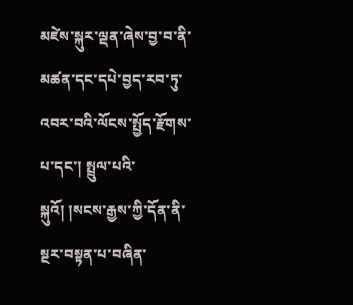མཛེས་སྐུར་ལྡན་ཞེས་བྱ་བ་ནི་མཚན་དང་དཔེ་བྱད་རབ་ཏུ་འབར་བའི་ལོངས་སྤྱོད་རྫོགས་པ་དང་། སྤྲུལ་པའི་སྐུའོ། །སངས་རྒྱས་ཀྱི་དོན་ནི་སྔར་བསྟན་པ་བཞིན་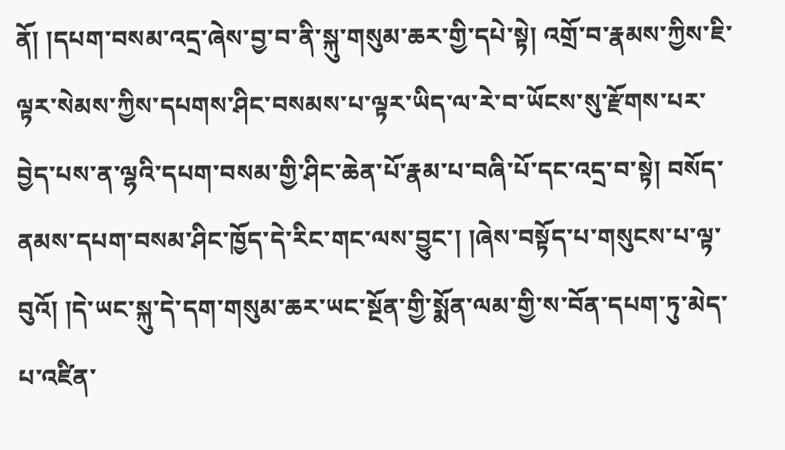ནོ། །དཔག་བསམ་འདྲ་ཞེས་བྱ་བ་ནི་སྐུ་གསུམ་ཆར་གྱི་དཔེ་སྟེ། འགྲོ་བ་རྣམས་ཀྱིས་ཇི་ལྟར་སེམས་ཀྱིས་དཔགས་ཤིང་བསམས་པ་ལྟར་ཡིད་ལ་རེ་བ་ཡོངས་སུ་རྫོགས་པར་བྱེད་པས་ན་ལྷའི་དཔག་བསམ་གྱི་ཤིང་ཆེན་པོ་རྣམ་པ་བཞི་པོ་དང་འདྲ་བ་སྟེ། བསོད་ནམས་དཔག་བསམ་ཤིང་ཁྱོད་དེ་རིང་གང་ལས་བྱུང་། །ཞེས་བསྟོད་པ་གསུངས་པ་ལྟ་བུའོ། །དེ་ཡང་སྐུ་དེ་དག་གསུམ་ཆར་ཡང་སྔོན་གྱི་སྨོན་ལམ་གྱི་ས་བོན་དཔག་ཏུ་མེད་པ་འཛིན་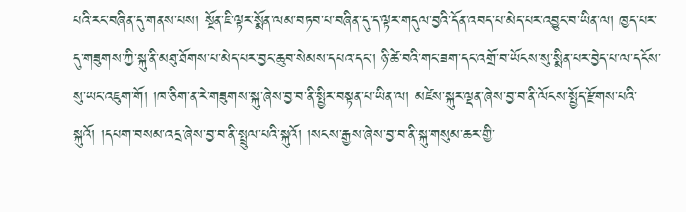པའི་རང་བཞིན་དུ་གནས་པས། སྔོན་ཇི་ལྟར་སྨོན་ལམ་བཏབ་པ་བཞིན་དུ་ད་ལྟར་གདུལ་བྱའི་དོན་འབད་པ་མེད་པར་འབྱུང་བ་ཡིན་ལ། ཁྱད་པར་དུ་གཟུགས་ཀྱི་སྐུ་ནི་མཐུ་ཐོགས་པ་མེད་པར་བྱང་ཆུབ་སེམས་དཔའ་དང་། ཉི་ཚེ་བའི་གང་ཟག་དང་འགྲོ་བ་ཡོངས་སུ་སྨིན་པར་བྱེད་པ་ལ་དངོས་སུ་ཡང་འཇུག་གོ། །ཁ་ཅིག་ན་རེ་གཟུགས་སྐུ་ཞེས་བྱ་བ་ནི་སྤྱིར་བསྟན་པ་ཡིན་ལ། མཛེས་སྐུར་ལྡན་ཞེས་བྱ་བ་ནི་ལོངས་སྤྱོད་རྫོགས་པའི་སྐུའོ། །དཔག་བསམ་འདྲ་ཞེས་བྱ་བ་ནི་སྤྲུལ་པའི་སྐུའོ། །སངས་རྒྱས་ཞེས་བྱ་བ་ནི་སྐུ་གསུམ་ཆར་གྱི་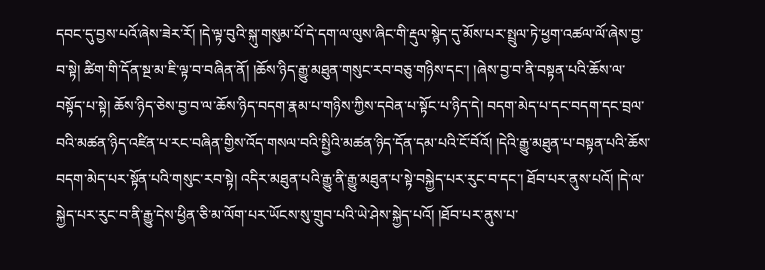དབང་དུ་བྱས་པའོ་ཞེས་ཟེར་རོ། །དེ་ལྟ་བུའི་སྐུ་གསུམ་པོ་དེ་དག་ལ་ལུས་ཞིང་གི་རྡུལ་སྙེད་དུ་མོས་པར་སྤྲུལ་ཏེ་ཕྱག་འཚལ་ལོ་ཞེས་བྱ་བ་སྟེ། ཚིག་གི་དོན་སྔ་མ་ཇི་ལྟ་བ་བཞིན་ནོ། །ཆོས་ཉིད་རྒྱུ་མཐུན་གསུང་རབ་བཅུ་གཉིས་དང་། །ཞེས་བྱ་བ་ནི་བསྟན་པའི་ཆོས་ལ་བསྟོད་པ་སྟེ། ཆོས་ཉིད་ཅེས་བྱ་བ་ལ་ཆོས་ཉིད་བདག་རྣམ་པ་གཉིས་ཀྱིས་དབེན་པ་སྟོང་པ་ཉིད་དེ། བདག་མེད་པ་དང་བདག་དང་བྲལ་བའི་མཚན་ཉིད་འཛིན་པ་རང་བཞིན་གྱིས་འོད་གསལ་བའི་སྤྱིའི་མཚན་ཉིད་དོན་དམ་པའི་ངོ་བོའོ། །དེའི་རྒྱུ་མཐུན་པ་བསྟན་པའི་ཆོས་བདག་མེད་པར་སྟོན་པའི་གསུང་རབ་སྟེ། འདིར་མཐུན་པའི་རྒྱུ་ནི་རྒྱུ་མཐུན་པ་སྟེ་བསྐྱེད་པར་རུང་བ་དང་། ཐོབ་པར་ནུས་པའོ། །དེ་ལ་སྐྱེད་པར་རུང་བ་ནི་རྒྱུ་དེས་ཕྱིན་ཅི་མ་ལོག་པར་ཡོངས་སུ་གྲུབ་པའི་ཡེ་ཤེས་སྐྱེད་པའོ། །ཐོབ་པར་ནུས་པ་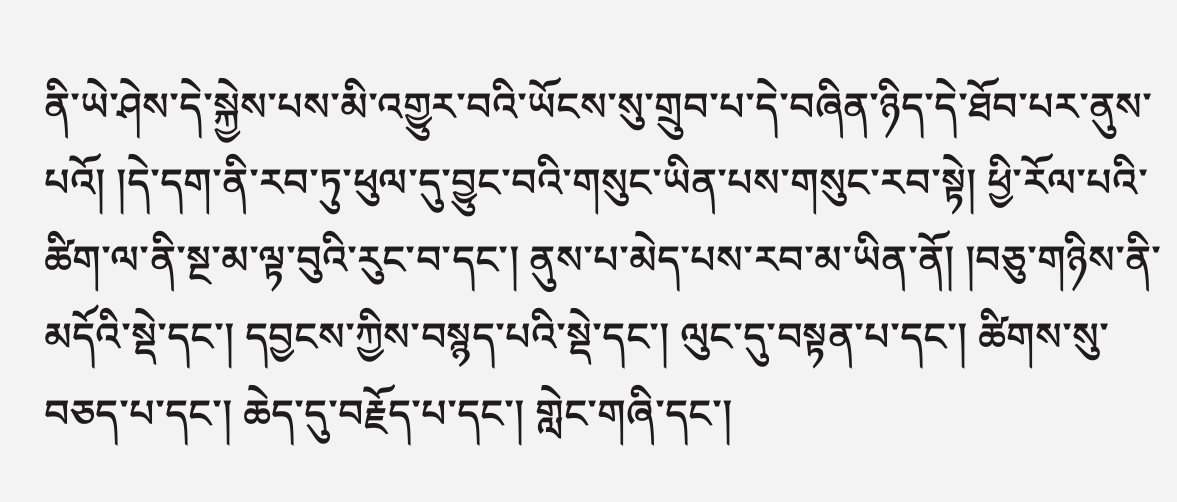ནི་ཡེ་ཤེས་དེ་སྐྱེས་པས་མི་འགྱུར་བའི་ཡོངས་སུ་གྲུབ་པ་དེ་བཞིན་ཉིད་དེ་ཐོབ་པར་ནུས་པའོ། །དེ་དག་ནི་རབ་ཏུ་ཕུལ་དུ་བྱུང་བའི་གསུང་ཡིན་པས་གསུང་རབ་སྟེ། ཕྱི་རོལ་པའི་ཚིག་ལ་ནི་སྔ་མ་ལྟ་བུའི་རུང་བ་དང་། ནུས་པ་མེད་པས་རབ་མ་ཡིན་ནོ། །བཅུ་གཉིས་ནི་མདོའི་སྡེ་དང་། དབྱངས་ཀྱིས་བསྙད་པའི་སྡེ་དང་། ལུང་དུ་བསྟན་པ་དང་། ཚིགས་སུ་བཅད་པ་དང་། ཆེད་དུ་བརྗོད་པ་དང་། གླེང་གཞི་དང་།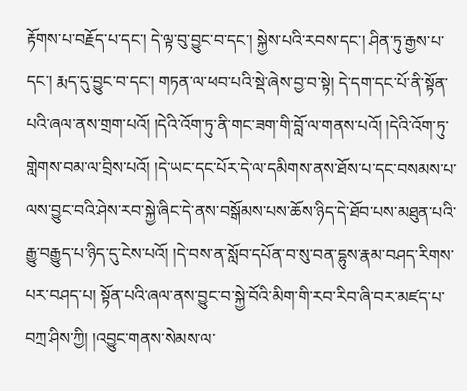རྟོགས་པ་བརྗོད་པ་དང་། དེ་ལྟ་བུ་བྱུང་བ་དང་། སྐྱེས་པའི་རབས་དང་། ཤིན་ཏུ་རྒྱས་པ་དང་། རྨད་དུ་བྱུང་བ་དང་། གཏན་ལ་ཕབ་པའི་སྡེ་ཞེས་བྱ་བ་སྟེ། དེ་དག་དང་པོ་ནི་སྟོན་པའི་ཞལ་ནས་གྲག་པའོ། །དེའི་འོག་ཏུ་ནི་གང་ཟག་གི་བློ་ལ་གནས་པའོ། །དེའི་འོག་ཏུ་གླེགས་བམ་ལ་བྲིས་པའོ། །དེ་ཡང་དང་པོར་དེ་ལ་དམིགས་ནས་ཐོས་པ་དང་བསམས་པ་ལས་བྱུང་བའི་ཤེས་རབ་སྐྱེ་ཞིང་དེ་ནས་བསྒོམས་པས་ཆོས་ཉིད་དེ་ཐོབ་པས་མཐུན་པའི་རྒྱུ་བརྒྱུད་པ་ཉིད་དུ་ངེས་པའོ། །དེ་བས་ན་སློབ་དཔོན་བ་སུ་བན་དྷུས་རྣམ་བཤད་རིགས་པར་བཤད་པ། སྟོན་པའི་ཞལ་ནས་བྱུང་བ་སྐྱེ་བོའི་མིག་གི་རབ་རིབ་ཞི་བར་མཛད་པ་བཀྲ་ཤིས་ཀྱི། །འབྱུང་གནས་སེམས་ལ་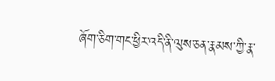ཞོག་ཅིག་གང་ཕྱིར་འདི་ནི་ལུས་ཅན་རྣམས་ཀྱི་རྣ་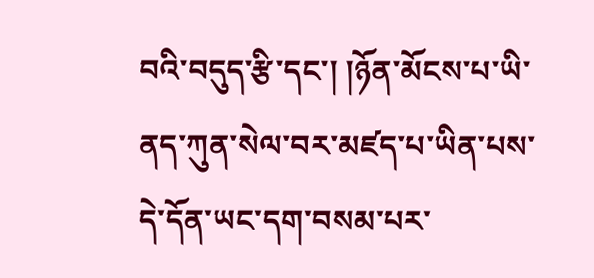བའི་བདུད་རྩི་དང་། །ཉོན་མོངས་པ་ཡི་ནད་ཀུན་སེལ་བར་མཛད་པ་ཡིན་པས་དེ་དོན་ཡང་དག་བསམ་པར་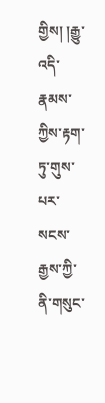གྱིས། །རྒྱུ་འདི་རྣམས་ཀྱིས་རྟག་ཏུ་གུས་པར་སངས་རྒྱས་ཀྱི་ནི་གསུང་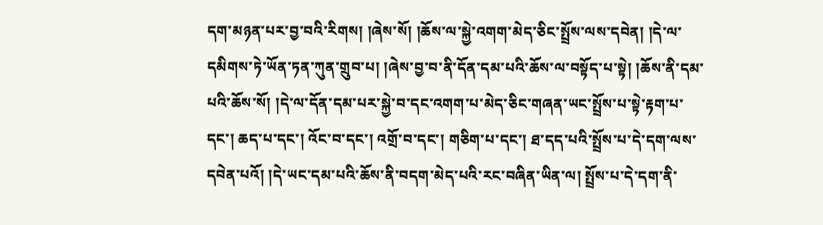དག་མཉན་པར་བྱ་བའི་རིགས། །ཞེས་སོ། །ཆོས་ལ་སྐྱེ་འགག་མེད་ཅིང་སྤྲོས་ལས་དབེན། །དེ་ལ་དམིགས་ཏེ་ཡོན་ཏན་ཀུན་གྲུབ་པ། །ཞེས་བྱ་བ་ནི་དོན་དམ་པའི་ཆོས་ལ་བསྟོད་པ་སྟེ། །ཆོས་ནི་དམ་པའི་ཆོས་སོ། །དེ་ལ་དོན་དམ་པར་སྐྱེ་བ་དང་འགག་པ་མེད་ཅིང་གཞན་ཡང་སྤྲོས་པ་སྟེ་རྟག་པ་དང་། ཆད་པ་དང་། འོང་བ་དང་། འགྲོ་བ་དང་། གཅིག་པ་དང་། ཐ་དད་པའི་སྤྲོས་པ་དེ་དག་ལས་དབེན་པའོ། །དེ་ཡང་དམ་པའི་ཆོས་ནི་བདག་མེད་པའི་རང་བཞིན་ཡིན་ལ། སྤྲོས་པ་དེ་དག་ནི་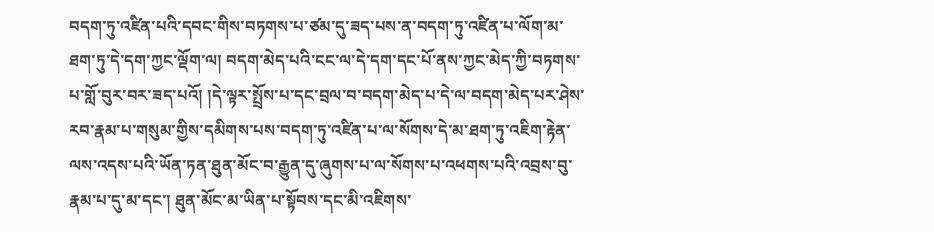བདག་ཏུ་འཛིན་པའི་དབང་གིས་བཏགས་པ་ཙམ་དུ་ཟད་པས་ན་བདག་ཏུ་འཛིན་པ་ལོག་མ་ཐག་ཏུ་དེ་དག་ཀྱང་ལྡོག་ལ། བདག་མེད་པའི་ངང་ལ་དེ་དག་དང་པོ་ནས་ཀྱང་མེད་ཀྱི་བཏགས་པ་གློ་བུར་བར་ཟད་པའོ། །དེ་ལྟར་སྤྲོས་པ་དང་བྲལ་བ་བདག་མེད་པ་དེ་ལ་བདག་མེད་པར་ཤེས་རབ་རྣམ་པ་གསུམ་གྱིས་དམིགས་པས་བདག་ཏུ་འཛིན་པ་ལ་སོགས་དེ་མ་ཐག་ཏུ་འཇིག་རྟེན་ལས་འདས་པའི་ཡོན་ཏན་ཐུན་མོང་བ་རྒྱུན་དུ་ཞུགས་པ་ལ་སོགས་པ་འཕགས་པའི་འབྲས་བུ་རྣམ་པ་དུ་མ་དང་། ཐུན་མོང་མ་ཡིན་པ་སྟོབས་དང་མི་འཇིགས་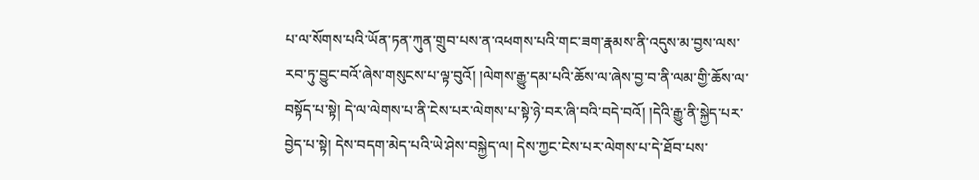པ་ལ་སོགས་པའི་ཡོན་ཏན་ཀུན་གྲུབ་པས་ན་འཕགས་པའི་གང་ཟག་རྣམས་ནི་འདུས་མ་བྱས་ལས་རབ་ཏུ་བྱུང་བའོ་ཞེས་གསུངས་པ་ལྟ་བུའོ། །ལེགས་རྒྱུ་དམ་པའི་ཆོས་ལ་ཞེས་བྱ་བ་ནི་ལམ་གྱི་ཆོས་ལ་བསྟོད་པ་སྟེ། དེ་ལ་ལེགས་པ་ནི་ངེས་པར་ལེགས་པ་སྟེ་ཉེ་བར་ཞི་བའི་བདེ་བའོ། །དེའི་རྒྱུ་ནི་སྐྱེད་པར་བྱེད་པ་སྟེ། དེས་བདག་མེད་པའི་ཡེ་ཤེས་བསྐྱེད་ལ། དེས་ཀྱང་ངེས་པར་ལེགས་པ་དེ་ཐོབ་པས་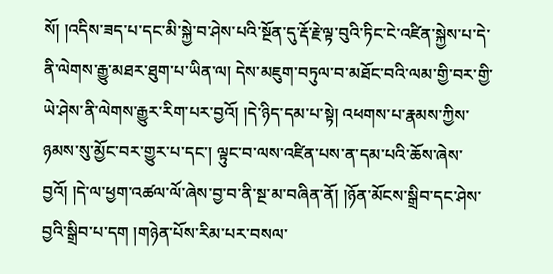སོ། །འདིས་ཟད་པ་དང་མི་སྐྱེ་བ་ཤེས་པའི་སྔོན་དུ་རྡོ་རྗེ་ལྟ་བུའི་ཏིང་ངེ་འཛིན་སྐྱེས་པ་དེ་ནི་ལེགས་རྒྱུ་མཐར་ཐུག་པ་ཡིན་ལ། དེས་མཇུག་བཏུལ་བ་མཐོང་བའི་ལམ་གྱི་བར་གྱི་ཡེ་ཤེས་ནི་ལེགས་རྒྱུར་རིག་པར་བྱའོ། །དེ་ཉིད་དམ་པ་སྟེ། འཕགས་པ་རྣམས་ཀྱིས་ཉམས་སུ་མྱོང་བར་གྱུར་པ་དང་། ལྟུང་བ་ལས་འཛིན་པས་ན་དམ་པའི་ཆོས་ཞེས་བྱའོ། །དེ་ལ་ཕྱག་འཚལ་ལོ་ཞེས་བྱ་བ་ནི་སྔ་མ་བཞིན་ནོ། །ཉོན་མོངས་སྒྲིབ་དང་ཤེས་བྱའི་སྒྲིབ་པ་དག །གཉེན་པོས་རིམ་པར་བསལ་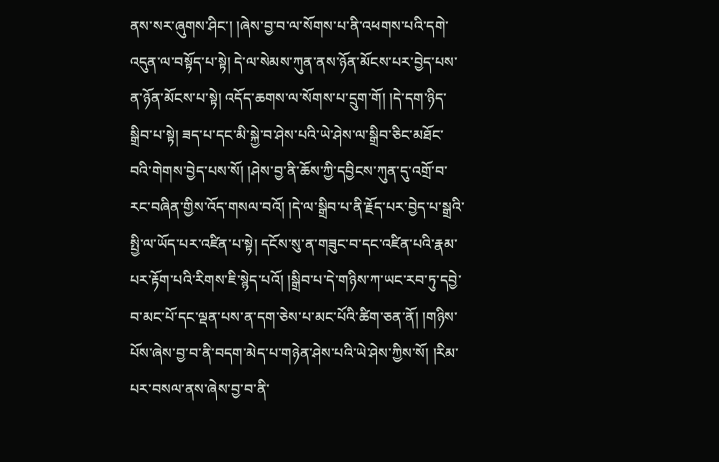ནས་སར་ཞུགས་ཤིང་། །ཞེས་བྱ་བ་ལ་སོགས་པ་ནི་འཕགས་པའི་དགེ་འདུན་ལ་བསྟོད་པ་སྟེ། དེ་ལ་སེམས་ཀུན་ནས་ཉོན་མོངས་པར་བྱེད་པས་ན་ཉོན་མོངས་པ་སྟེ། འདོད་ཆགས་ལ་སོགས་པ་དྲུག་གོ། །དེ་དག་ཉིད་སྒྲིབ་པ་སྟེ། ཟད་པ་དང་མི་སྐྱེ་བ་ཤེས་པའི་ཡེ་ཤེས་ལ་སྒྲིབ་ཅིང་མཐོང་བའི་གེགས་བྱེད་པས་སོ། །ཤེས་བྱ་ནི་ཆོས་ཀྱི་དབྱིངས་ཀུན་དུ་འགྲོ་བ་རང་བཞིན་གྱིས་འོད་གསལ་བའོ། །དེ་ལ་སྒྲིབ་པ་ནི་རྗོད་པར་བྱེད་པ་སྒྲའི་སྤྱི་ལ་ཡོད་པར་འཛིན་པ་སྟེ། དངོས་སུ་ན་གཟུང་བ་དང་འཛིན་པའི་རྣམ་པར་རྟོག་པའི་རིགས་ཇི་སྙེད་པའོ། །སྒྲིབ་པ་དེ་གཉིས་ཀ་ཡང་རབ་ཏུ་དབྱེ་བ་མང་པོ་དང་ལྡན་པས་ན་དག་ཅེས་པ་མང་པོའི་ཚིག་ཅན་ནོ། །གཉིས་པོས་ཞེས་བྱ་བ་ནི་བདག་མེད་པ་གཉེན་ཤེས་པའི་ཡེ་ཤེས་ཀྱིས་སོ། །རིམ་པར་བསལ་ནས་ཞེས་བྱ་བ་ནི་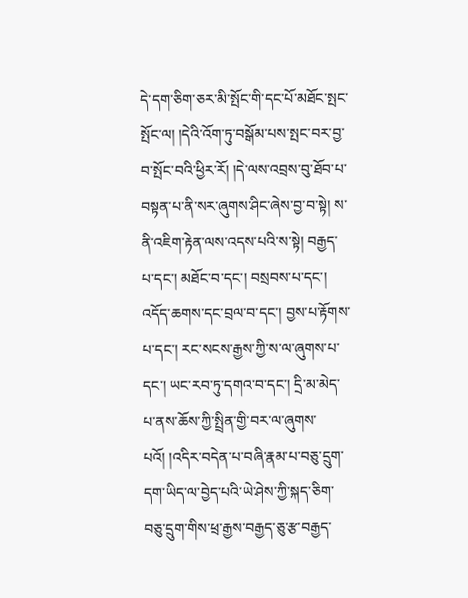དེ་དག་ཅིག་ཅར་མི་སྤོང་གི་དང་པོ་མཐོང་སྤང་སྤོང་ལ། །དེའི་འོག་ཏུ་བསྒོམ་པས་སྤང་བར་བྱ་བ་སྤོང་བའི་ཕྱིར་རོ། །དེ་ལས་འབྲས་བུ་ཐོབ་པ་བསྟན་པ་ནི་སར་ཞུགས་ཤིང་ཞེས་བྱ་བ་སྟེ། ས་ནི་འཇིག་རྟེན་ལས་འདས་པའི་ས་སྟེ། བརྒྱད་པ་དང་། མཐོང་བ་དང་། བསྲབས་པ་དང་། འདོད་ཆགས་དང་བྲལ་བ་དང་། བྱས་པ་རྟོགས་པ་དང་། རང་སངས་རྒྱས་ཀྱི་ས་ལ་ཞུགས་པ་དང་། ཡང་རབ་ཏུ་དགའ་བ་དང་། དྲི་མ་མེད་པ་ནས་ཆོས་ཀྱི་སྤྲིན་གྱི་བར་ལ་ཞུགས་པའོ། །འདིར་བདེན་པ་བཞི་རྣམ་པ་བཅུ་དྲུག་དག་ཡིད་ལ་བྱེད་པའི་ཡེ་ཤེས་ཀྱི་སྐད་ཅིག་བཅུ་དྲུག་གིས་ཕྲ་རྒྱས་བརྒྱད་ཅུ་རྩ་བརྒྱད་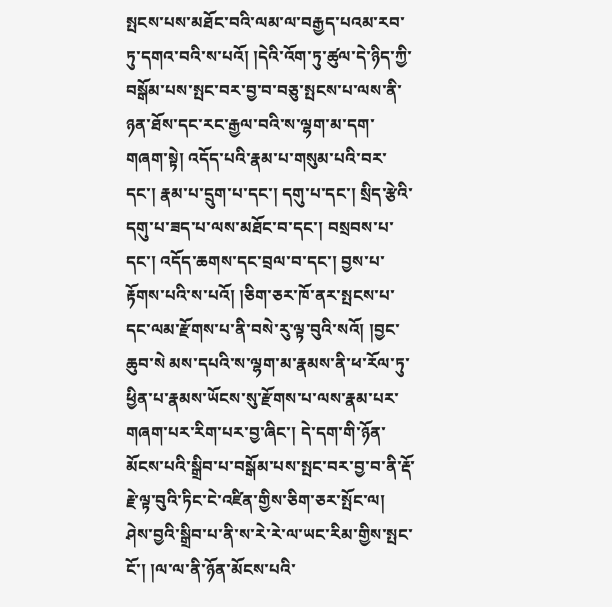སྤངས་པས་མཐོང་བའི་ལམ་ལ་བརྒྱད་པའམ་རབ་ཏུ་དགའ་བའི་ས་པའོ། །དེའི་འོག་ཏུ་ཚུལ་དེ་ཉིད་ཀྱི་བསྒོམ་པས་སྤང་བར་བྱ་བ་བཅུ་སྤངས་པ་ལས་ནི་ཉན་ཐོས་དང་རང་རྒྱལ་བའི་ས་ལྷག་མ་དག་གཞག་སྟེ། འདོད་པའི་རྣམ་པ་གསུམ་པའི་བར་དང་། རྣམ་པ་དྲུག་པ་དང་། དགུ་པ་དང་། སྲིད་རྩེའི་དགུ་པ་ཟད་པ་ལས་མཐོང་བ་དང་། བསྲབས་པ་དང་། འདོད་ཆགས་དང་བྲལ་བ་དང་། བྱས་པ་རྟོགས་པའི་ས་པའོ། །ཅིག་ཅར་ཁོ་ནར་སྤངས་པ་དང་ལམ་རྫོགས་པ་ནི་བསེ་རུ་ལྟ་བུའི་སའོ། །བྱང་ཆུབ་སེ མས་དཔའི་ས་ལྷག་མ་རྣམས་ནི་ཕ་རོལ་ཏུ་ཕྱིན་པ་རྣམས་ཡོངས་སུ་རྫོགས་པ་ལས་རྣམ་པར་གཞག་པར་རིག་པར་བྱ་ཞིང་། དེ་དག་གི་ཉོན་མོངས་པའི་སྒྲིབ་པ་བསྒོམ་པས་སྤང་བར་བྱ་བ་ནི་རྡོ་རྗེ་ལྟ་བུའི་ཏིང་ངེ་འཛིན་གྱིས་ཅིག་ཅར་སྤོང་ལ། ཤེས་བྱའི་སྒྲིབ་པ་ནི་ས་རེ་རེ་ལ་ཡང་རིམ་གྱིས་སྤང་ངོ་། །ལ་ལ་ནི་ཉོན་མོངས་པའི་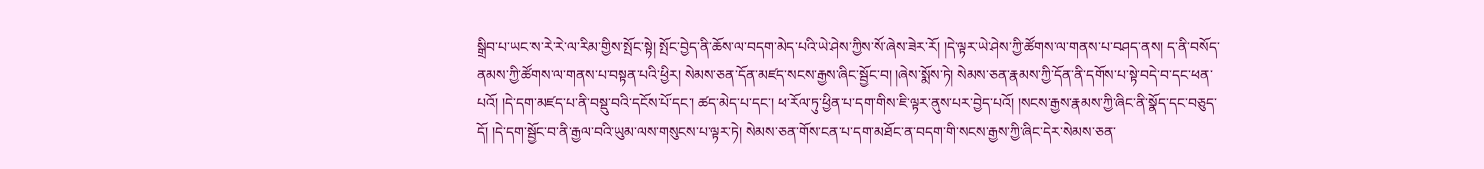སྒྲིབ་པ་ཡང་ས་རེ་རེ་ལ་རིམ་གྱིས་སྤོང་སྟེ། སྤོང་བྱེད་ནི་ཆོས་ལ་བདག་མེད་པའི་ཡེ་ཤེས་ཀྱིས་སོ་ཞེས་ཟེར་རོ། །དེ་ལྟར་ཡེ་ཤེས་ཀྱི་ཚོགས་ལ་གནས་པ་བཤད་ནས། ད་ནི་བསོད་ནམས་ཀྱི་ཚོགས་ལ་གནས་པ་བསྟན་པའི་ཕྱིར། སེམས་ཅན་དོན་མཛད་སངས་རྒྱས་ཞིང་སྦྱོང་བ། །ཞེས་སྨོས་ཏེ། སེམས་ཅན་རྣམས་ཀྱི་དོན་ནི་དགོས་པ་སྟེ་བདེ་བ་དང་ཕན་པའོ། །དེ་དག་མཛད་པ་ནི་བསྡུ་བའི་དངོས་པོ་དང་། ཚད་མེད་པ་དང་། ཕ་རོལ་ཏུ་ཕྱིན་པ་དག་གིས་ཇི་ལྟར་ནུས་པར་བྱེད་པའོ། །སངས་རྒྱས་རྣམས་ཀྱི་ཞིང་ནི་སྣོད་དང་བཅུད་དོ། །དེ་དག་སྦྱོང་བ་ནི་རྒྱལ་བའི་ཡུམ་ལས་གསུངས་པ་ལྟར་ཏེ། སེམས་ཅན་གོས་ངན་པ་དག་མཐོང་ན་བདག་གི་སངས་རྒྱས་ཀྱི་ཞིང་དེར་སེམས་ཅན་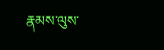རྣམས་ལུས་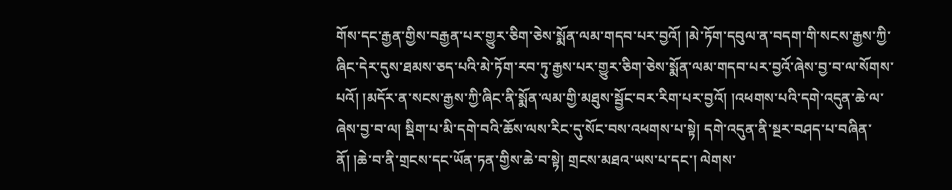གོས་དང་རྒྱན་གྱིས་བརྒྱན་པར་གྱུར་ཅིག་ཅེས་སྨོན་ལམ་གདབ་པར་བྱའོ། །མེ་ཏོག་དབུལ་ན་བདག་གི་སངས་རྒྱས་ཀྱི་ཞིང་དེར་དུས་ཐམས་ཅད་པའི་མེ་ཏོག་རབ་ཏུ་རྒྱས་པར་གྱུར་ཅིག་ཅེས་སྨོན་ལམ་གདབ་པར་བྱའོ་ཞེས་བྱ་བ་ལ་སོགས་པའོ། །མདོར་ན་སངས་རྒྱས་ཀྱི་ཞིང་ནི་སྨོན་ལམ་གྱི་མཐུས་སྦྱོང་བར་རིག་པར་བྱའོ། །འཕགས་པའི་དགེ་འདུན་ཆེ་ལ་ཞེས་བྱ་བ་ལ། སྡིག་པ་མི་དགེ་བའི་ཆོས་ལས་རིང་དུ་སོང་བས་འཕགས་པ་སྟེ། དགེ་འདུན་ནི་སྔར་བཤད་པ་བཞིན་ནོ། །ཆེ་བ་ནི་གྲངས་དང་ཡོན་ཏན་གྱིས་ཆེ་བ་སྟེ། གྲངས་མཐའ་ཡས་པ་དང་། ལེགས་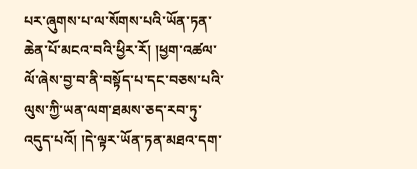པར་ཞུགས་པ་ལ་སོགས་པའི་ཡོན་ཏན་ཆེན་པོ་མངའ་བའི་ཕྱིར་རོ། །ཕྱག་འཚལ་ལོ་ཞེས་བྱ་བ་ནི་བསྟོད་པ་དང་བཅས་པའི་ལུས་ཀྱི་ཡན་ལག་ཐམས་ཅད་རབ་ཏུ་འདུད་པའོ། །དེ་ལྟར་ཡོན་ཏན་མཐའ་དག་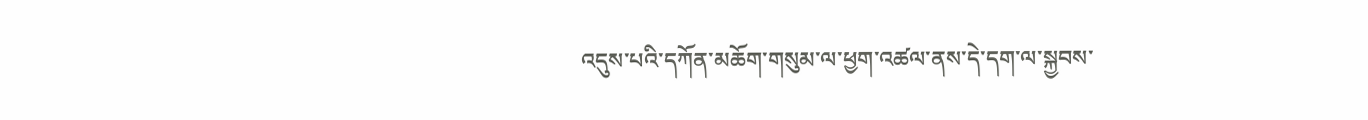འདུས་པའི་དཀོན་མཆོག་གསུམ་ལ་ཕྱག་འཚལ་ནས་དེ་དག་ལ་སྐྱབས་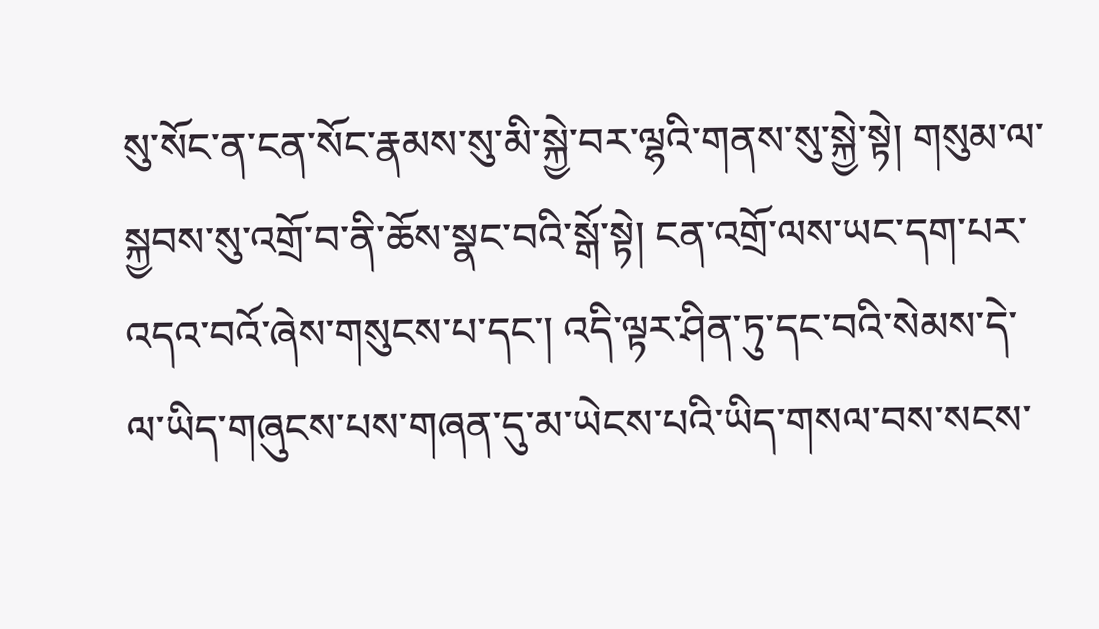སུ་སོང་ན་ངན་སོང་རྣམས་སུ་མི་སྐྱེ་བར་ལྷའི་གནས་སུ་སྐྱེ་སྟེ། གསུམ་ལ་སྐྱབས་སུ་འགྲོ་བ་ནི་ཆོས་སྣང་བའི་སྒོ་སྟེ། ངན་འགྲོ་ལས་ཡང་དག་པར་འདའ་བའོ་ཞེས་གསུངས་པ་དང་། འདི་ལྟར་ཤིན་ཏུ་དང་བའི་སེམས་དེ་ལ་ཡིད་གཞུངས་པས་གཞན་དུ་མ་ཡེངས་པའི་ཡིད་གསལ་བས་སངས་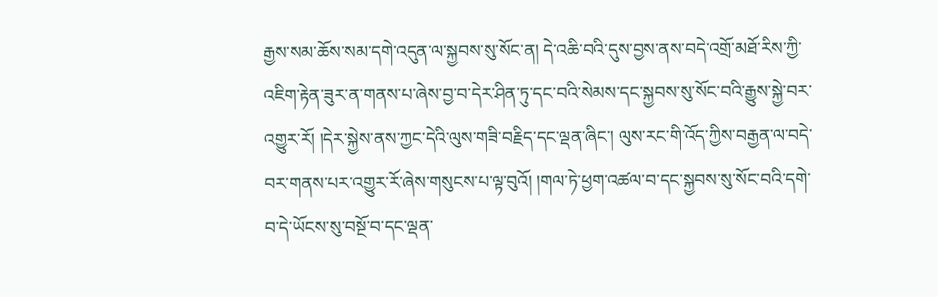རྒྱས་སམ་ཆོས་སམ་དགེ་འདུན་ལ་སྐྱབས་སུ་སོང་ན། དེ་འཆི་བའི་དུས་བྱས་ནས་བདེ་འགྲོ་མཐོ་རིས་ཀྱི་འཇིག་རྟེན་ཟུར་ན་གནས་པ་ཞེས་བྱ་བ་དེར་ཤིན་ཏུ་དང་བའི་སེམས་དང་སྐྱབས་སུ་སོང་བའི་རྒྱུས་སྐྱེ་བར་འགྱུར་རོ། །དེར་སྐྱེས་ནས་ཀྱང་དེའི་ལུས་གཟི་བརྗིད་དང་ལྡན་ཞིང་། ལུས་རང་གི་འོད་ཀྱིས་བརྒྱན་ལ་བདེ་བར་གནས་པར་འགྱུར་རོ་ཞེས་གསུངས་པ་ལྟ་བུའོ། །གལ་ཏེ་ཕྱག་འཚལ་བ་དང་སྐྱབས་སུ་སོང་བའི་དགེ་བ་དེ་ཡོངས་སུ་བསྔོ་བ་དང་ལྡན་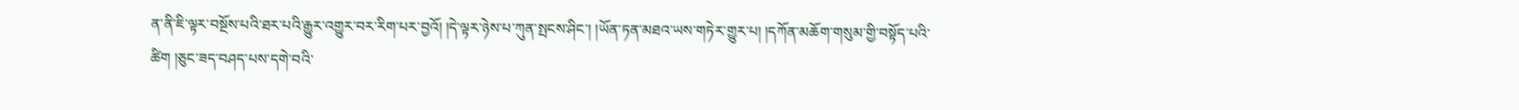ན་ནི་ཇི་ལྟར་བསྔོས་པའི་ཐར་པའི་རྒྱུར་འགྱུར་བར་རིག་པར་བྱའོ། །དེ་ལྟར་ཉེས་པ་ཀུན་སྤངས་ཤིང་། །ཡོན་ཏན་མཐའ་ཡས་གཏེར་གྱུར་པ། །དཀོན་མཆོག་གསུམ་གྱི་བསྟོད་པའི་ཚིག །ཅུང་ཟད་བཤད་པས་དགེ་བའི་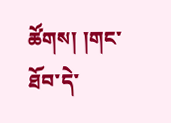ཚོགས། །གང་ཐོབ་དེ་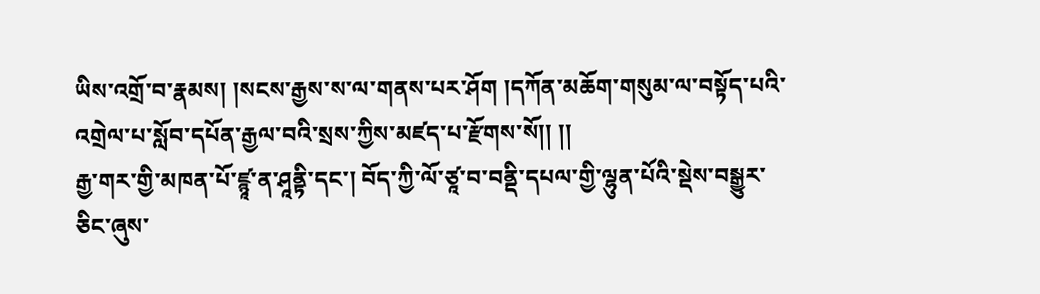ཡིས་འགྲོ་བ་རྣམས། །སངས་རྒྱས་ས་ལ་གནས་པར་ཤོག །དཀོན་མཆོག་གསུམ་ལ་བསྟོད་པའི་འགྲེལ་པ་སློབ་དཔོན་རྒྱལ་བའི་སྲས་ཀྱིས་མཛད་པ་རྫོགས་སོ།། །།
རྒྱ་གར་གྱི་མཁན་པོ་ཛྙཱ་ན་ཤཱནྟི་དང་། བོད་ཀྱི་ལོ་ཙཱ་བ་བནྡི་དཔལ་གྱི་ལྷུན་པོའི་སྡེས་བསྒྱུར་ཅིང་ཞུས་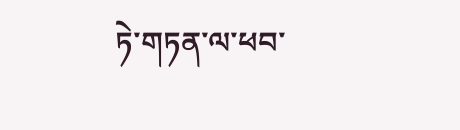ཏེ་གཏན་ལ་ཕབ་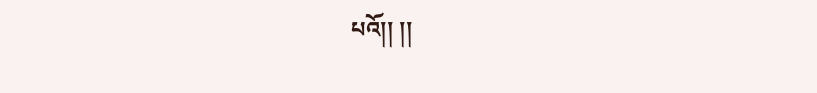པའོ།། །།